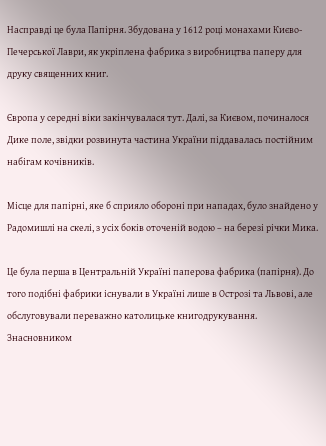Насправді це була Папірня. Збудована у 1612 році монахами Києво-Печерської Лаври, як укріплена фабрика з виробництва паперу для друку священних книг.

Європа у середні віки закінчувалася тут. Далі, за Києвом, починалося Дике поле, звідки розвинута частина України піддавалась постійним набігам кочівників.

Місце для папірні, яке б сприяло обороні при нападах, було знайдено у Радомишлі на скелі, з усіх боків оточеній водою – на березі річки Мика.

Це була перша в Центральній Україні паперова фабрика (папірня). До того подібні фабрики існували в Україні лише в Острозі та Львові, але обслуговували переважно католицьке книгодрукування. Знасновником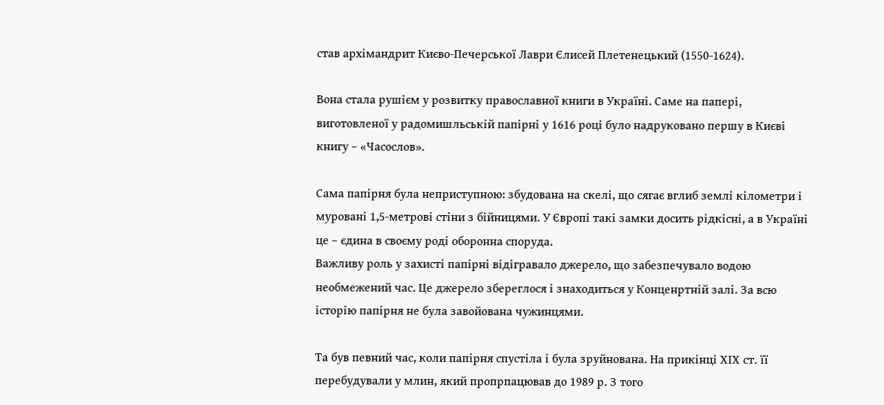став архімандрит Києво-Печерської Лаври Єлисей Плетенецький (1550-1624).

Вона стала рушієм у розвитку православної книги в Україні. Саме на папері, виготовленої у радомишльській папірні у 1616 році було надруковано першу в Києві книгу – «Часослов».

Сама папірня була неприступною: збудована на скелі, що сягає вглиб землі кілометри і муровані 1,5-метрові стіни з бійницями. У Європі такі замки досить рідкісні, а в Україні це – єдина в своєму роді оборонна споруда.
Важливу роль у захисті папірні відігравало джерело, що забезпечувало водою необмежений час. Це джерело збереглося і знаходиться у Конценртній залі. За всю історію папірня не була завойована чужинцями.

Та був певний час, коли папірня спустіла і була зруйнована. На прикінці ХIX ст. її перебудували у млин, який пропрпацював до 1989 р. З того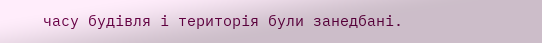часу будівля і територія були занедбані.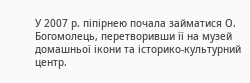У 2007 р. піпірнею почала займатися О. Богомолець, перетворивши її на музей домашньої ікони та історико-культурний центр.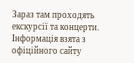Зараз там проходять екскурсії та концерти.
Інформація взята з офіційного сайту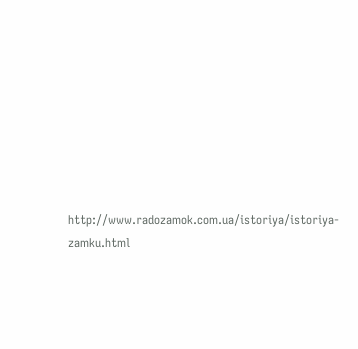http://www.radozamok.com.ua/istoriya/istoriya-zamku.html